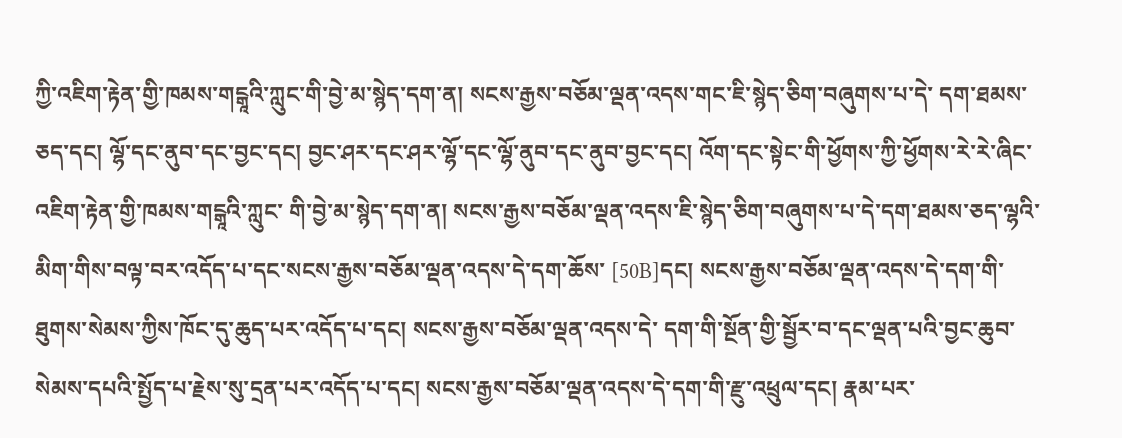ཀྱི་འཇིག་རྟེན་གྱི་ཁམས་གངྒཱའི་ཀླུང་གི་བྱེ་མ་སྙེད་དག་ན། སངས་རྒྱས་བཅོམ་ལྡན་འདས་གང་ཇི་སྙེད་ཅིག་བཞུགས་པ་དེ་ དག་ཐམས་ཅད་དང། ལྷོ་དང་ནུབ་དང་བྱང་དང། བྱང་ཤར་དང་ཤར་ལྷོ་དང་ལྷོ་ནུབ་དང་ནུབ་བྱང་དང། འོག་དང་སྟེང་གི་ཕྱོགས་ཀྱི་ཕྱོགས་རེ་རེ་ཞིང་འཇིག་རྟེན་གྱི་ཁམས་གངྒཱའི་ཀླུང་ གི་བྱེ་མ་སྙེད་དག་ན། སངས་རྒྱས་བཅོམ་ལྡན་འདས་ཇི་སྙེད་ཅིག་བཞུགས་པ་དེ་དག་ཐམས་ཅད་ལྷའི་མིག་གིས་བལྟ་བར་འདོད་པ་དང་སངས་རྒྱས་བཅོམ་ལྡན་འདས་དེ་དག་ཆོས་ [50B]དང། སངས་རྒྱས་བཅོམ་ལྡན་འདས་དེ་དག་གི་ཐུགས་སེམས་ཀྱིས་ཁོང་དུ་ཆུད་པར་འདོད་པ་དང། སངས་རྒྱས་བཅོམ་ལྡན་འདས་དེ་ དག་གི་སྔོན་གྱི་སྦྱོར་བ་དང་ལྡན་པའི་བྱང་ཆུབ་སེམས་དཔའི་སྤྱོད་པ་རྗེས་སུ་དྲན་པར་འདོད་པ་དང། སངས་རྒྱས་བཅོམ་ལྡན་འདས་དེ་དག་གི་རྫུ་འཕྲུལ་དང། རྣམ་པར་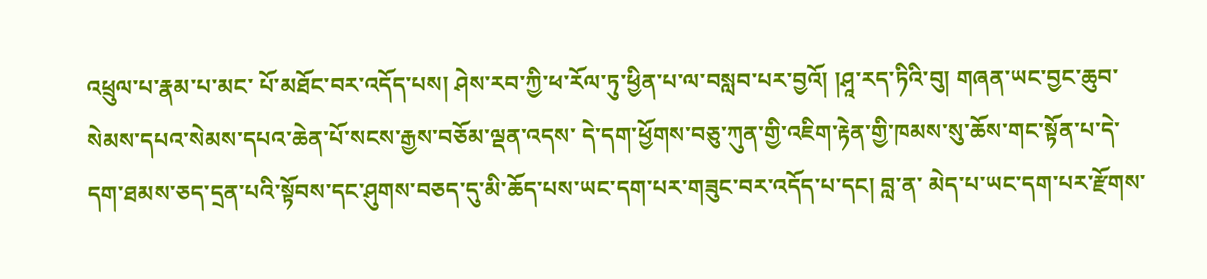འཕྲུལ་པ་རྣམ་པ་མང་ པོ་མཐོང་བར་འདོད་པས། ཤེས་རབ་ཀྱི་ཕ་རོལ་ཏུ་ཕྱིན་པ་ལ་བསླབ་པར་བྱའོ། །ཤཱ་རད་ཏིའི་བུ། གཞན་ཡང་བྱང་ཆུབ་སེམས་དཔའ་སེམས་དཔའ་ཆེན་པོ་སངས་རྒྱས་བཅོམ་ལྡན་འདས་ དེ་དག་ཕྱོགས་བཅུ་ཀུན་གྱི་འཇིག་རྟེན་གྱི་ཁམས་སུ་ཆོས་གང་སྟོན་པ་དེ་དག་ཐམས་ཅད་དྲན་པའི་སྟོབས་དང་ཤུགས་བཅད་དུ་མི་ཆོད་པས་ཡང་དག་པར་གཟུང་བར་འདོད་པ་དང། བླ་ན་ མེད་པ་ཡང་དག་པར་རྫོགས་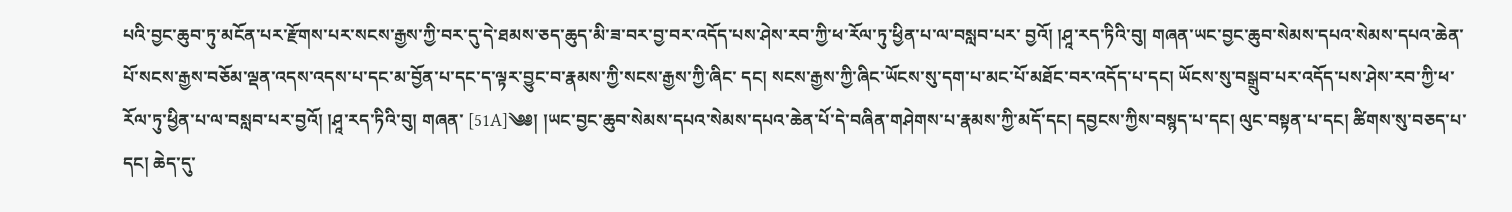པའི་བྱང་ཆུབ་ཏུ་མངོན་པར་རྫོགས་པར་སངས་རྒྱས་ཀྱི་བར་དུ་དེ་ཐམས་ཅད་ཆུད་མི་ཟ་བར་བྱ་བར་འདོད་པས་ཤེས་རབ་ཀྱི་ཕ་རོལ་ཏུ་ཕྱིན་པ་ལ་བསླབ་པར་ བྱའོ། །ཤཱ་རད་ཏིའི་བུ། གཞན་ཡང་བྱང་ཆུབ་སེམས་དཔའ་སེམས་དཔའ་ཆེན་པོ་སངས་རྒྱས་བཅོམ་ལྡན་འདས་འདས་པ་དང་མ་བྱོན་པ་དང་ད་ལྟར་བྱུང་བ་རྣམས་ཀྱི་སངས་རྒྱས་ཀྱི་ཞིང་ དང། སངས་རྒྱས་ཀྱི་ཞིང་ཡོངས་སུ་དག་པ་མང་པོ་མཐོང་བར་འདོད་པ་དང། ཡོངས་སུ་བསྒྲུབ་པར་འདོད་པས་ཤེས་རབ་ཀྱི་ཕ་རོལ་ཏུ་ཕྱིན་པ་ལ་བསླབ་པར་བྱའོ། །ཤཱ་རད་ཏིའི་བུ། གཞན་ [51A]༄༅། །ཡང་བྱང་ཆུབ་སེམས་དཔའ་སེམས་དཔའ་ཆེན་པོ་དེ་བཞིན་གཤེགས་པ་རྣམས་ཀྱི་མདོ་དང། དབྱངས་ཀྱིས་བསྙད་པ་དང། ལུང་བསྟན་པ་དང། ཚིགས་སུ་བཅད་པ་ དང། ཆེད་དུ་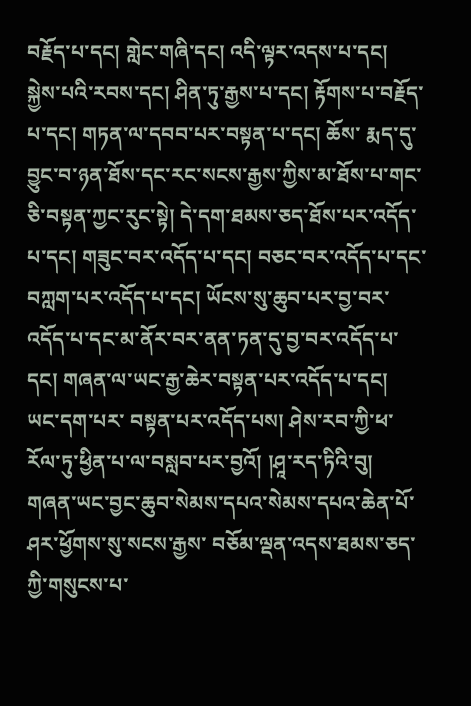བརྗོད་པ་དང། གླེང་གཞི་དང། འདི་ལྟར་འདས་པ་དང། སྐྱེས་པའི་རབས་དང། ཤིན་ཏུ་རྒྱས་པ་དང། རྟོགས་པ་བརྗོད་པ་དང། གཏན་ལ་དབབ་པར་བསྟན་པ་དང། ཆོས་ རྨད་དུ་བྱུང་བ་ཉན་ཐོས་དང་རང་སངས་རྒྱས་ཀྱིས་མ་ཐོས་པ་གང་ཅི་བསྟན་ཀྱང་རུང་སྟེ། དེ་དག་ཐམས་ཅད་ཐོས་པར་འདོད་པ་དང། གཟུང་བར་འདོད་པ་དང། བཅང་བར་འདོད་པ་དང་ བཀླག་པར་འདོད་པ་དང། ཡོངས་སུ་ཆུབ་པར་བྱ་བར་འདོད་པ་དང་མ་ནོར་བར་ནན་ཏན་དུ་བྱ་བར་འདོད་པ་དང། གཞན་ལ་ཡང་རྒྱ་ཆེར་བསྟན་པར་འདོད་པ་དང། ཡང་དག་པར་ བསྟན་པར་འདོད་པས། ཤེས་རབ་ཀྱི་ཕ་རོལ་ཏུ་ཕྱིན་པ་ལ་བསླབ་པར་བྱའོ། །ཤཱ་རད་ཏིའི་བུ། གཞན་ཡང་བྱང་ཆུབ་སེམས་དཔའ་སེམས་དཔའ་ཆེན་པོ་ཤར་ཕྱོགས་སུ་སངས་རྒྱས་ བཅོམ་ལྡན་འདས་ཐམས་ཅད་ཀྱི་གསུངས་པ་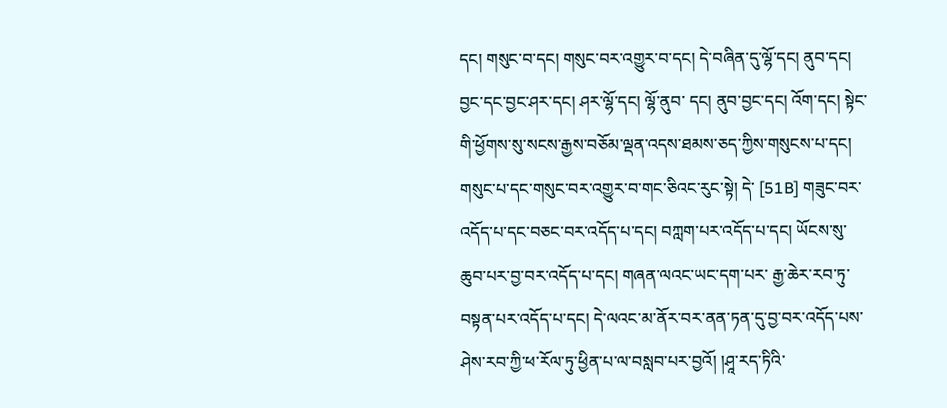དང། གསུང་བ་དང། གསུང་བར་འགྱུར་བ་དང། དེ་བཞིན་དུ་ལྷོ་དང། ནུབ་དང། བྱང་དང་བྱང་ཤར་དང། ཤར་ལྷོ་དང། ལྷོ་ནུབ་ དང། ནུབ་བྱང་དང། འོག་དང། སྟེང་གི་ཕྱོགས་སུ་སངས་རྒྱས་བཅོམ་ལྡན་འདས་ཐམས་ཅད་ཀྱིས་གསུངས་པ་དང། གསུང་པ་དང་གསུང་བར་འགྱུར་བ་གང་ཅིའང་རུང་སྟེ། དེ་ [51B] གཟུང་བར་འདོད་པ་དང་བཅང་བར་འདོད་པ་དང། བཀླག་པར་འདོད་པ་དང། ཡོངས་སུ་ཆུབ་པར་བྱ་བར་འདོད་པ་དང། གཞན་ལའང་ཡང་དག་པར་ རྒྱ་ཆེར་རབ་ཏུ་བསྟན་པར་འདོད་པ་དང། དེ་ལའང་མ་ནོར་བར་ནན་ཏན་དུ་བྱ་བར་འདོད་པས་ཤེས་རབ་ཀྱི་ཕ་རོལ་ཏུ་ཕྱིན་པ་ལ་བསླབ་པར་བྱའོ། །ཤཱ་རད་ཏིའི་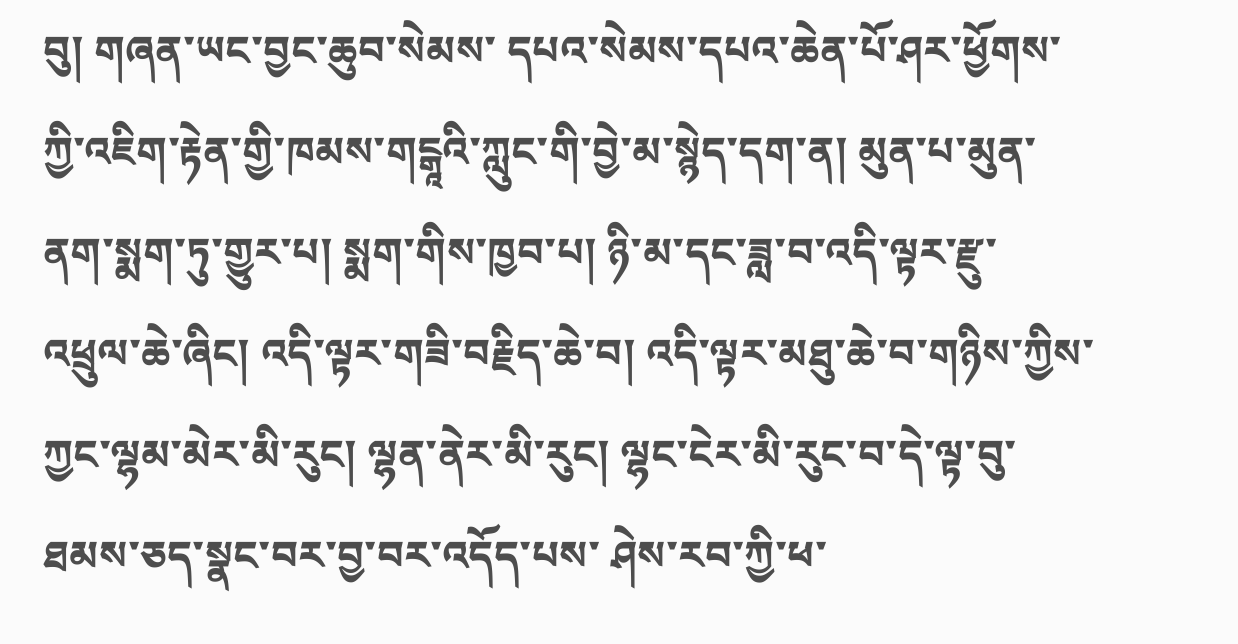བུ། གཞན་ཡང་བྱང་ཆུབ་སེམས་ དཔའ་སེམས་དཔའ་ཆེན་པོ་ཤར་ཕྱོགས་ཀྱི་འཇིག་རྟེན་གྱི་ཁམས་གངྒཱའི་ཀླུང་གི་བྱེ་མ་སྙེད་དག་ན། མུན་པ་མུན་ནག་སྨག་ཏུ་གྱུར་པ། སྨག་གིས་ཁྱབ་པ། ཉི་མ་དང་ཟླ་བ་འདི་ལྟར་རྫུ་ འཕྲུལ་ཆེ་ཞིང། འདི་ལྟར་གཟི་བརྗིད་ཆེ་བ། འདི་ལྟར་མཐུ་ཆེ་བ་གཉིས་ཀྱིས་ཀྱང་ལྷམ་མེར་མི་རུང། ལྷན་ནེར་མི་རུང། ལྷང་ངེར་མི་རུང་བ་དེ་ལྟ་བུ་ཐམས་ཅད་སྣང་བར་བྱ་བར་འདོད་པས་ ཤེས་རབ་ཀྱི་ཕ་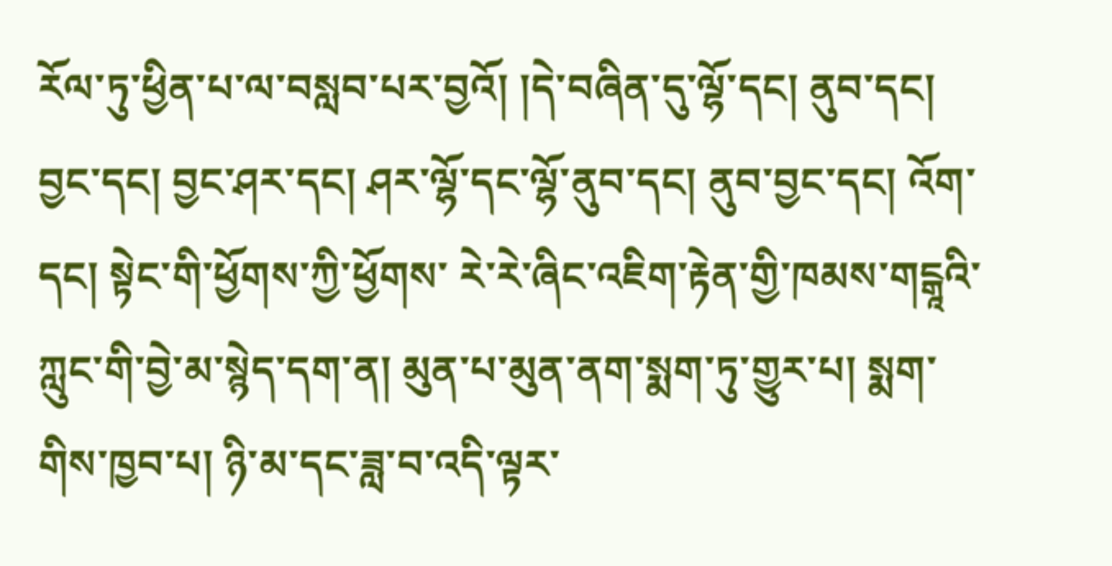རོལ་ཏུ་ཕྱིན་པ་ལ་བསླབ་པར་བྱའོ། །དེ་བཞིན་དུ་ལྷོ་དང། ནུབ་དང། བྱང་དང། བྱང་ཤར་དང། ཤར་ལྷོ་དང་ལྷོ་ནུབ་དང། ནུབ་བྱང་དང། འོག་དང། སྟེང་གི་ཕྱོགས་ཀྱི་ཕྱོགས་ རེ་རེ་ཞིང་འཇིག་རྟེན་གྱི་ཁམས་གངྒཱའི་ཀླུང་གི་བྱེ་མ་སྙེད་དག་ན། མུན་པ་མུན་ནག་སྨག་ཏུ་གྱུར་པ། སྨག་གིས་ཁྱབ་པ། ཉི་མ་དང་ཟླ་བ་འདི་ལྟར་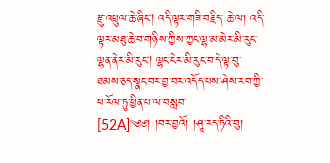རྫུ་འཕྲུལ་ཆེ་ཞིང། འདི་ལྟར་གཟི་བརྗིད་ ཆེ་ལ། འདི་ལྟར་མཐུ་ཆེ་བ་གཉིས་ཀྱིས་ཀྱང་ལྷ་མ་མེར་མི་རུང་ལྷན་ནེར་མི་རུང། ལྷང་ངེར་མི་རུང་བ་དེ་ལྟ་བུ་ཐམས་ཅད་སྣང་བར་བྱ་བར་འདོད་པས་ཤེས་རབ་ཀྱི་ཕ་རོལ་ཏུ་ཕྱིན་པ་ལ་བསླབ་ [52A]༄༅། །བར་བྱའོ། །ཤཱ་རད་ཏིའི་བུ།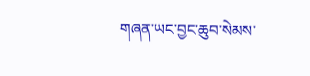གཞན་ཡང་བྱང་ཆུབ་སེམས་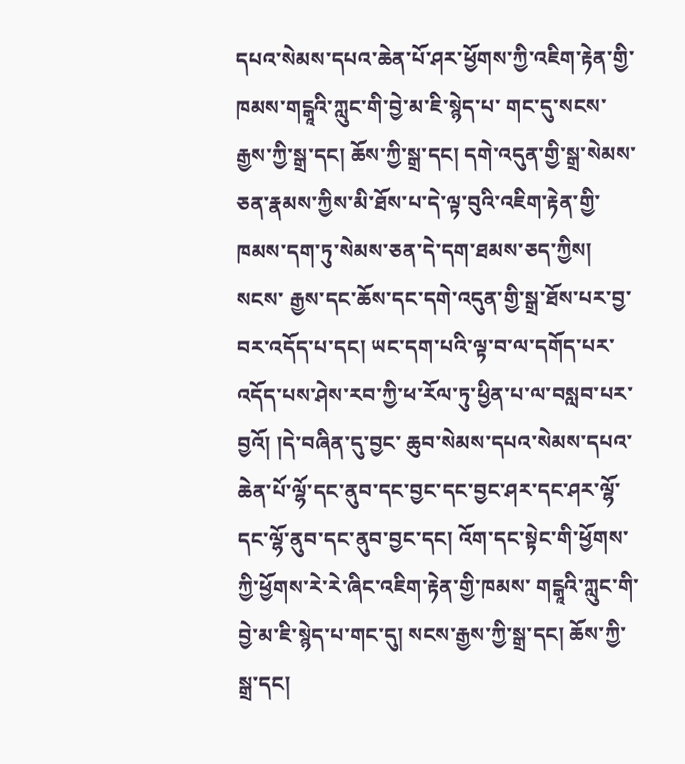དཔའ་སེམས་དཔའ་ཆེན་པོ་ཤར་ཕྱོགས་ཀྱི་འཇིག་རྟེན་གྱི་ཁམས་གངྒཱའི་ཀླུང་གི་བྱེ་མ་ཇི་སྙེད་པ་ གང་དུ་སངས་རྒྱས་ཀྱི་སྒྲ་དང། ཆོས་ཀྱི་སྒྲ་དང། དགེ་འདུན་གྱི་སྒྲ་སེམས་ཅན་རྣམས་ཀྱིས་མི་ཐོས་པ་དེ་ལྟ་བུའི་འཇིག་རྟེན་གྱི་ཁམས་དག་ཏུ་སེམས་ཅན་དེ་དག་ཐམས་ཅད་ཀྱིས། སངས་ རྒྱས་དང་ཆོས་དང་དགེ་འདུན་གྱི་སྒྲ་ཐོས་པར་བྱ་བར་འདོད་པ་དང། ཡང་དག་པའི་ལྟ་བ་ལ་དགོད་པར་འདོད་པས་ཤེས་རབ་ཀྱི་ཕ་རོལ་ཏུ་ཕྱིན་པ་ལ་བསླབ་པར་བྱའོ། །དེ་བཞིན་དུ་བྱང་ ཆུབ་སེམས་དཔའ་སེམས་དཔའ་ཆེན་པོ་ལྷོ་དང་ནུབ་དང་བྱང་དང་བྱང་ཤར་དང་ཤར་ལྷོ་དང་ལྷོ་ནུབ་དང་ནུབ་བྱང་དང། འོག་དང་སྟེང་གི་ཕྱོགས་ཀྱི་ཕྱོགས་རེ་རེ་ཞིང་འཇིག་རྟེན་གྱི་ཁམས་ གངྒཱའི་ཀླུང་གི་བྱེ་མ་ཇི་སྙེད་པ་གང་དུ། སངས་རྒྱས་ཀྱི་སྒྲ་དང། ཆོས་ཀྱི་སྒྲ་དང།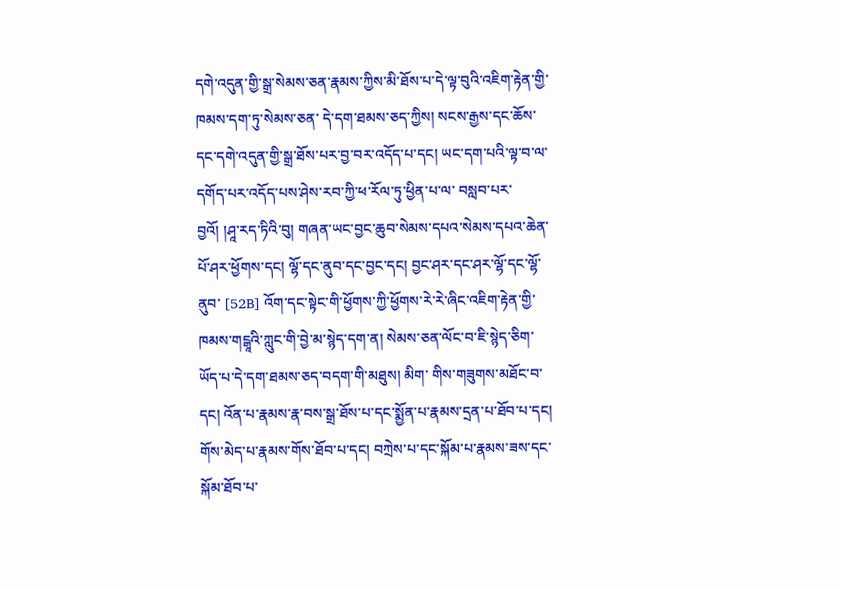དགེ་འདུན་གྱི་སྒྲ་སེམས་ཅན་རྣམས་ཀྱིས་མི་ཐོས་པ་དེ་ལྟ་བུའི་འཇིག་རྟེན་གྱི་ཁམས་དག་ཏུ་སེམས་ཅན་ དེ་དག་ཐམས་ཅད་ཀྱིས། སངས་རྒྱས་དང་ཆོས་དང་དགེ་འདུན་གྱི་སྒྲ་ཐོས་པར་བྱ་བར་འདོད་པ་དང། ཡང་དག་པའི་ལྟ་བ་ལ་དགོད་པར་འདོད་པས་ཤེས་རབ་ཀྱི་ཕ་རོལ་ཏུ་ཕྱིན་པ་ལ་ བསླབ་པར་བྱའོ། །ཤཱ་རད་ཏིའི་བུ། གཞན་ཡང་བྱང་ཆུབ་སེམས་དཔའ་སེམས་དཔའ་ཆེན་པོ་ཤར་ཕྱོགས་དང། ལྷོ་དང་ནུབ་དང་བྱང་དང། བྱང་ཤར་དང་ཤར་ལྷོ་དང་ལྷོ་ནུབ་ [52B] འོག་དང་སྟེང་གི་ཕྱོགས་ཀྱི་ཕྱོགས་རེ་རེ་ཞིང་འཇིག་རྟེན་གྱི་ཁམས་གངྒཱའི་ཀླུང་གི་བྱེ་མ་སྙེད་དག་ན། སེམས་ཅན་ལོང་བ་ཇི་སྙེད་ཅིག་ཡོད་པ་དེ་དག་ཐམས་ཅད་བདག་གི་མཐུས། མིག་ གིས་གཟུགས་མཐོང་བ་དང། འོན་པ་རྣམས་རྣ་བས་སྒྲ་ཐོས་པ་དང་སྨྱོན་པ་རྣམས་དྲན་པ་ཐོབ་པ་དང། གོས་མེད་པ་རྣམས་གོས་ཐོབ་པ་དང། བཀྲེས་པ་དང་སྐོམ་པ་རྣམས་ཟས་དང་སྐོམ་ཐོབ་པ་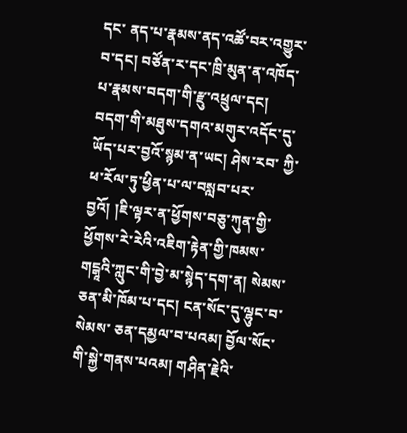དང་ ནད་པ་རྣམས་ནད་འཚོ་བར་འགྱུར་བ་དང། བཙོན་ར་དང་ཁྲི་མུན་ན་འཁོད་པ་རྣམས་བདག་གི་རྫུ་འཕྲུལ་དང། བདག་གི་མཐུས་དགའ་མགུར་འདོང་དུ་ཡོད་པར་བྱའོ་སྙམ་ན་ཡང། ཤེས་རབ་ ཀྱི་ཕ་རོལ་ཏུ་ཕྱིན་པ་ལ་བསླབ་པར་བྱའོ། །ཇི་ལྟར་ན་ཕྱོགས་བཅུ་ཀུན་གྱི་ཕྱོགས་རེ་རེའི་འཇིག་རྟེན་གྱི་ཁམས་གངྒཱའི་ཀླུང་གི་བྱེ་མ་སྙེད་དག་ན། སེམས་ཅན་མི་ཁོམ་པ་དང། ངན་སོང་དུ་ལྷུང་བ་སེམས་ ཅན་དམྱལ་བ་པའམ། བྱོལ་སོང་གི་སྐྱེ་གནས་པའམ། གཤིན་རྗེའི་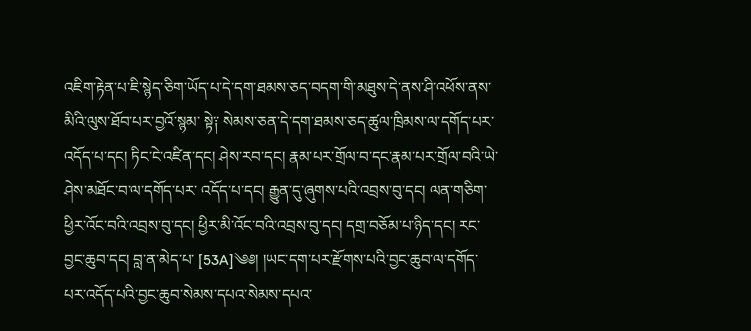འཇིག་རྟེན་པ་ཇི་སྙེད་ཅིག་ཡོད་པ་དེ་དག་ཐམས་ཅད་བདག་གི་མཐུས་དེ་ནས་ཤི་འཕོས་ནས་མིའི་ལུས་ཐོབ་པར་བྱའོ་སྙམ་ སྟེ༑ སེམས་ཅན་དེ་དག་ཐམས་ཅད་ཚུལ་ཁྲིམས་ལ་དགོད་པར་འདོད་པ་དང། ཏིང་ངེ་འཛིན་དང། ཤེས་རབ་དང། རྣམ་པར་གྲོལ་བ་དང་རྣམ་པར་གྲོལ་བའི་ཡེ་ཤེས་མཐོང་བ་ལ་དགོད་པར་ འདོད་པ་དང། རྒྱུན་དུ་ཞུགས་པའི་འབྲས་བུ་དང། ལན་གཅིག་ཕྱིར་འོང་བའི་འབྲས་བུ་དང། ཕྱིར་མི་འོང་བའི་འབྲས་བུ་དང། དགྲ་བཅོམ་པ་ཉིད་དང། རང་བྱང་ཆུབ་དང། བླ་ན་མེད་པ་ [53A]༄༅། །ཡང་དག་པར་རྫོགས་པའི་བྱང་ཆུབ་ལ་དགོད་པར་འདོད་པའི་བྱང་ཆུབ་སེམས་དཔའ་སེམས་དཔའ་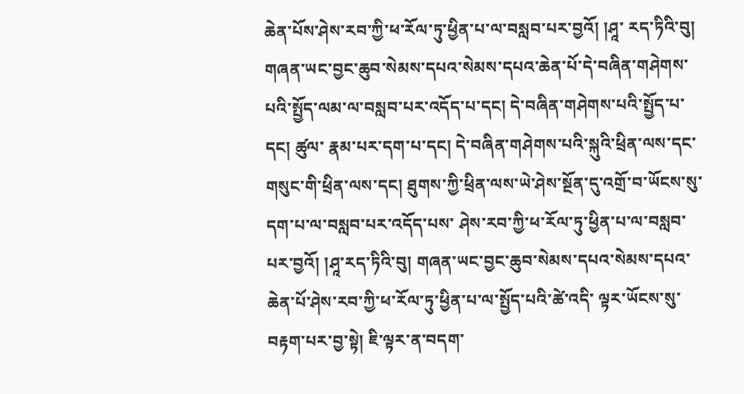ཆེན་པོས་ཤེས་རབ་ཀྱི་ཕ་རོལ་ཏུ་ཕྱིན་པ་ལ་བསླབ་པར་བྱའོ། །ཤཱ་ རད་ཏིའི་བུ། གཞན་ཡང་བྱང་ཆུབ་སེམས་དཔའ་སེམས་དཔའ་ཆེན་པོ་དེ་བཞིན་གཤེགས་པའི་སྤྱོད་ལམ་ལ་བསླབ་པར་འདོད་པ་དང། དེ་བཞིན་གཤེགས་པའི་སྤྱོད་པ་དང། ཚུལ་ རྣམ་པར་དག་པ་དང། དེ་བཞིན་གཤེགས་པའི་སྐུའི་ཕྲིན་ལས་དང་གསུང་གི་ཕྲིན་ལས་དང། ཐུགས་ཀྱི་ཕྲིན་ལས་ཡེ་ཤེས་སྔོན་དུ་འགྲོ་བ་ཡོངས་སུ་དག་པ་ལ་བསླབ་པར་འདོད་པས་ ཤེས་རབ་ཀྱི་ཕ་རོལ་ཏུ་ཕྱིན་པ་ལ་བསླབ་པར་བྱའོ། །ཤཱ་རད་ཏིའི་བུ། གཞན་ཡང་བྱང་ཆུབ་སེམས་དཔའ་སེམས་དཔའ་ཆེན་པོ་ཤེས་རབ་ཀྱི་ཕ་རོལ་ཏུ་ཕྱིན་པ་ལ་སྤྱོད་པའི་ཚེ་འདི་ ལྟར་ཡོངས་སུ་བརྟག་པར་བྱ་སྟེ། ཇི་ལྟར་ན་བདག་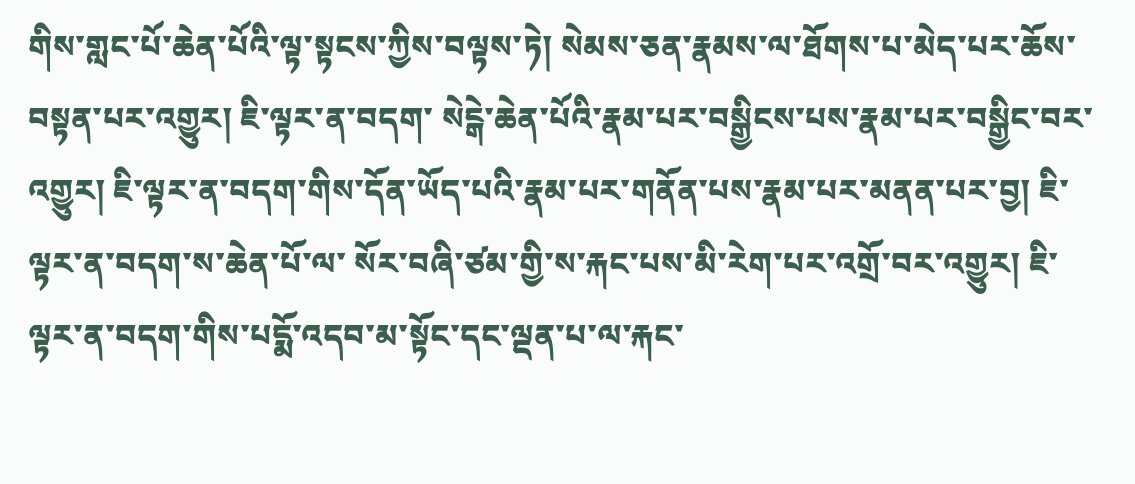གིས་གླང་པོ་ཆེན་པོའི་ལྟ་སྟངས་ཀྱིས་བལྟས་ཏེ། སེམས་ཅན་རྣམས་ལ་ཐོགས་པ་མེད་པར་ཆོས་བསྟན་པར་འགྱུར། ཇི་ལྟར་ན་བདག་ སེངྒེ་ཆེན་པོའི་རྣམ་པར་བསྒྱིངས་པས་རྣམ་པར་བསྒྱིང་བར་འགྱུར། ཇི་ལྟར་ན་བདག་གིས་དོན་ཡོད་པའི་རྣམ་པར་གནོན་པས་རྣམ་པར་མནན་པར་བྱ། ཇི་ལྟར་ན་བདག་ས་ཆེན་པོ་ལ་ སོར་བཞི་ཙམ་གྱི་ས་རྐང་པས་མི་རེག་པར་འགྲོ་བར་འགྱུར། ཇི་ལྟར་ན་བདག་གིས་པདྨོ་འདབ་མ་སྟོང་དང་ལྡན་པ་ལ་རྐང་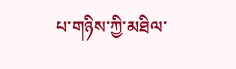པ་གཉིས་ཀྱི་མཐིལ་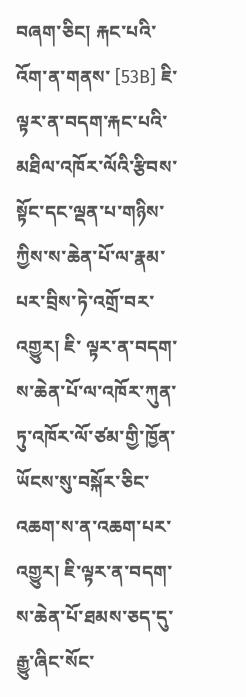བཞག་ཅིང། རྐང་པའི་འོག་ན་གནས་ [53B] ཇི་ལྟར་ན་བདག་རྐང་པའི་མཐིལ་འཁོར་ལོའི་རྩིབས་སྟོང་དང་ལྡན་པ་གཉིས་ཀྱིས་ས་ཆེན་པོ་ལ་རྣམ་པར་བྲིས་ཏེ་འགྲོ་བར་འགྱུར། ཇི་ ལྟར་ན་བདག་ས་ཆེན་པོ་ལ་འཁོར་ཀུན་ཏུ་འཁོར་ལོ་ཙམ་གྱི་ཁྱོན་ཡོངས་སུ་བསྐོར་ཅིང་འཆག་ས་ན་འཆག་པར་འགྱུར། ཇི་ལྟར་ན་བདག་ས་ཆེན་པོ་ཐམས་ཅད་དུ་རྒྱུ་ཞིང་སོང་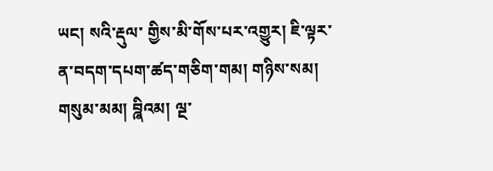ཡང། སའི་རྡུལ་ གྱིས་མི་གོས་པར་འགྱུར། ཇི་ལྟར་ན་བདག་དཔག་ཚད་གཅིག་གམ། གཉིས་སམ། གསུམ་མམ། བྮིའམ། ལྔ་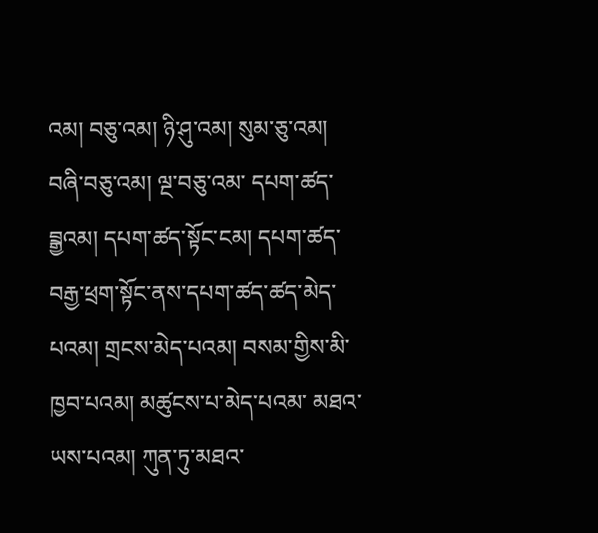འམ། བཅུ་འམ། ཉི་ཤུ་འམ། སུམ་ཅུ་འམ། བཞི་བཅུ་འམ། ལྔ་བཅུ་འམ་ དཔག་ཚད་བྲྒྱའམ། དཔག་ཚད་སྟོང་ངམ། དཔག་ཚད་བརྒྱ་ཕྲག་སྟོང་ནས་དཔག་ཚད་ཚད་མེད་པའམ། གྲངས་མེད་པའམ། བསམ་གྱིས་མི་ཁྱབ་པའམ། མཚུངས་པ་མེད་པའམ་ མཐའ་ཡས་པའམ། ཀུན་ཏུ་མཐའ་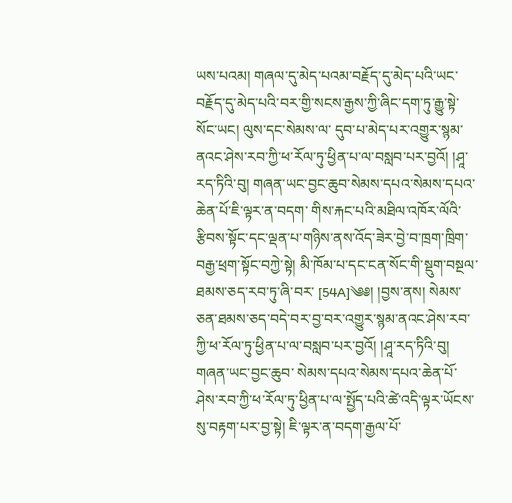ཡས་པའམ། གཞལ་དུ་མེད་པའམ་བརྗོད་དུ་མེད་པའི་ཡང་བརྗོད་དུ་མེད་པའི་བར་གྱི་སངས་རྒྱས་ཀྱི་ཞིང་དག་ཏུ་རྒྱུ་སྟེ་སོང་ཡང། ལུས་དང་སེམས་ལ་ དུབ་པ་མེད་པར་འགྱུར་སྙམ་ནའང་ཤེས་རབ་ཀྱི་ཕ་རོལ་ཏུ་ཕྱིན་པ་ལ་བསླབ་པར་བྱའོ། །ཤཱ་རད་ཏིའི་བུ། གཞན་ཡང་བྱང་ཆུབ་སེམས་དཔའ་སེམས་དཔའ་ཆེན་པོ་ཇི་ལྟར་ན་བདག་ གིས་རྐང་པའི་མཐིལ་འཁོར་ལོའི་རྩིབས་སྟོང་དང་ལྡན་པ་གཉིས་ནས་འོད་ཟེར་བྱེ་བ་ཁྲག་ཁྲིག་བརྒྱ་ཕྲག་སྟོང་བཀྱེ་སྟེ། མི་ཁོམ་པ་དང་ངན་སོང་གི་སྡུག་བསྔལ་ཐམས་ཅད་རབ་ཏུ་ཞི་བར་ [54A]༄༅། །བྱས་ནས། སེམས་ཅན་ཐམས་ཅད་བདེ་བར་བྱ་བར་འགྱུར་སྙམ་ནའང་ཤེས་རབ་ཀྱི་ཕ་རོལ་ཏུ་ཕྱིན་པ་ལ་བསླབ་པར་བྱའོ། །ཤཱ་རད་ཏིའི་བུ། གཞན་ཡང་བྱང་ཆུབ་ སེམས་དཔའ་སེམས་དཔའ་ཆེན་པོ་ཤེས་རབ་ཀྱི་ཕ་རོལ་ཏུ་ཕྱིན་པ་ལ་སྤྱོད་པའི་ཚེ་འདི་ལྟར་ཡོངས་སུ་བརྟག་པར་བྱ་སྟེ། ཇི་ལྟར་ན་བདག་རྒྱལ་པོ་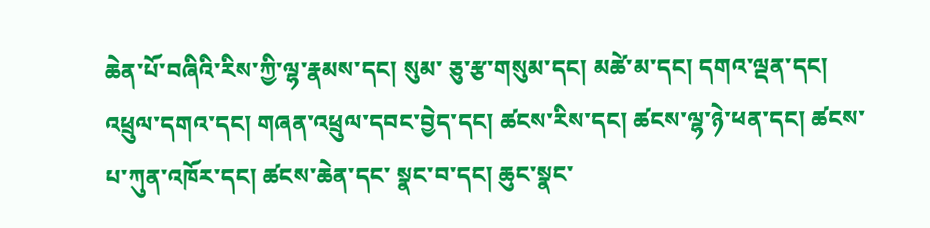ཆེན་པོ་བཞིའི་རིས་ཀྱི་ལྷ་རྣམས་དང། སུམ་ ཅུ་རྩ་གསུམ་དང། མཚེ་མ་དང། དགའ་ལྡན་དང། འཕྲུལ་དགའ་དང། གཞན་འཕྲུལ་དབང་བྱེད་དང། ཚངས་རིས་དང། ཚངས་ལྷ་ཉེ་ཕན་དང། ཚངས་པ་ཀུན་འཁོར་དང། ཚངས་ཆེན་དང་ སྣང་བ་དང། ཆུང་སྣང་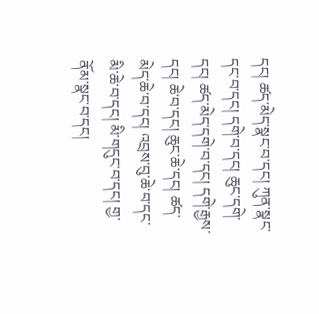དང། ཚད་མེད་སྣང་བ་དང། ཀུན་སྣང་དང་བ་དང། དགེ་བ་དང། ཆུང་དགེ་དང། ཚད་མེད་དགེ་བ་དང། དགེ་རྒྱས་དང། ཆེ་བ་དང། ཆུང་ཆེ་དང། ཚད་མེད་ཆེ་བ་དང། འབྲས་བུ་ཆེ་བ་དང་ མི་ཆེ་བ་དང། མི་གདུང་བ་དང། གྱ་ནོམ་སྣང་བ་དང།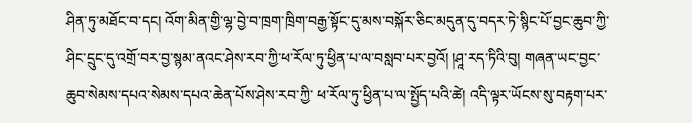ཤིན་ཏུ་མཐོང་བ་དང། འོག་མིན་གྱི་ལྷ་བྱེ་བ་ཁྲག་ཁྲིག་བརྒྱ་སྟོང་དུ་མས་བསྐོར་ཅིང་མདུན་དུ་བདར་ཏེ་སྙིང་པོ་བྱང་ཆུབ་ཀྱི་ ཤིང་དྲུང་དུ་འགྲོ་བར་བྱ་སྙམ་ནའང་ཤེས་རབ་ཀྱི་ཕ་རོལ་ཏུ་ཕྱིན་པ་ལ་བསླབ་པར་བྱའོ། །ཤཱ་རད་ཏིའི་བུ། གཞན་ཡང་བྱང་ཆུབ་སེམས་དཔའ་སེམས་དཔའ་ཆེན་པོས་ཤེས་རབ་ཀྱི་ ཕ་རོལ་ཏུ་ཕྱིན་པ་ལ་སྤྱོད་པའི་ཚེ། འདི་ལྟར་ཡོངས་སུ་བརྟག་པར་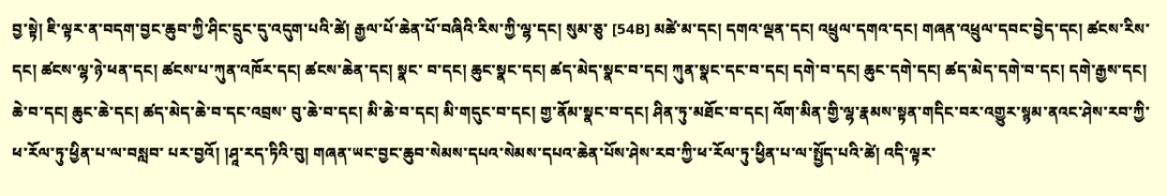བྱ་སྟེ། ཇི་ལྟར་ན་བདག་བྱང་ཆུབ་ཀྱི་ཤིང་དྲུང་དུ་འདུག་པའི་ཚེ། རྒྱལ་པོ་ཆེན་པོ་བཞིའི་རིས་ཀྱི་ལྷ་དང། སུམ་ཅུ་ [54B] མཚེ་མ་དང། དགའ་ལྡན་དང། འཕྲུལ་དགའ་དང། གཞན་འཕྲུལ་དབང་བྱེད་དང། ཚངས་རིས་དང། ཚངས་ལྷ་ཉེ་ཕན་དང། ཚངས་པ་ཀུན་འཁོར་དང། ཚངས་ཆེན་དང། སྣང་ བ་དང། ཆུང་སྣང་དང། ཚད་མེད་སྣང་བ་དང། ཀུན་སྣང་དང་བ་དང། དགེ་བ་དང། ཆུང་དགེ་དང། ཚད་མེད་དགེ་བ་དང། དགེ་རྒྱས་དང། ཆེ་བ་དང། ཆུང་ཆེ་དང། ཚད་མེད་ཆེ་བ་དང་འབྲས་ བུ་ཆེ་བ་དང། མི་ཆེ་བ་དང། མི་གདུང་བ་དང། གྱ་ནོམ་སྣང་བ་དང། ཤིན་ཏུ་མཐོང་བ་དང། འོག་མིན་གྱི་ལྷ་རྣམས་སྟན་གདིང་བར་འགྱུར་སྙམ་ནའང་ཤེས་རབ་ཀྱི་ཕ་རོལ་ཏུ་ཕྱིན་པ་ལ་བསླབ་ པར་བྱའོ། །ཤཱ་རད་ཏིའི་བུ། གཞན་ཡང་བྱང་ཆུབ་སེམས་དཔའ་སེམས་དཔའ་ཆེན་པོས་ཤེས་རབ་ཀྱི་ཕ་རོལ་ཏུ་ཕྱིན་པ་ལ་སྤྱོད་པའི་ཚེ། འདི་ལྟར་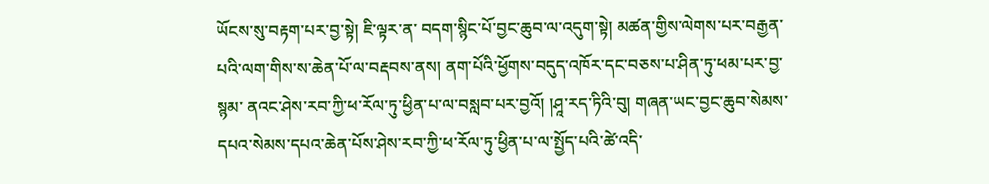ཡོངས་སུ་བརྟག་པར་བྱ་སྟེ། ཇི་ལྟར་ན་ བདག་སྙིང་པོ་བྱང་ཆུབ་ལ་འདུག་སྟེ། མཚན་གྱིས་ལེགས་པར་བརྒྱན་པའི་ལག་གིས་ས་ཆེན་པོ་ལ་བརྡབས་ནས། ནག་པོའི་ཕྱོགས་བདུད་འཁོར་དང་བཅས་པ་ཤིན་ཏུ་ཕམ་པར་བྱ་སྙམ་ ནའང་ཤེས་རབ་ཀྱི་ཕ་རོལ་ཏུ་ཕྱིན་པ་ལ་བསླབ་པར་བྱའོ། །ཤཱ་རད་ཏིའི་བུ། གཞན་ཡང་བྱང་ཆུབ་སེམས་དཔའ་སེམས་དཔའ་ཆེན་པོས་ཤེས་རབ་ཀྱི་ཕ་རོལ་ཏུ་ཕྱིན་པ་ལ་སྤྱོད་པའི་ཚེ་འདི་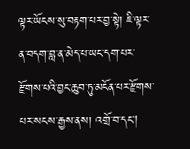ལྟར་ཡོངས་སུ་བརྟག་པར་བྱ་སྟེ། ཇི་ལྟར་ན་བདག་བླ་ན་མེད་པ་ཡང་དག་པར་རྫོགས་པའི་བྱང་ཆུབ་ཏུ་མངོན་པར་རྫོགས་པར་སངས་རྒྱས་ནས། འགྲོ་བ་དང།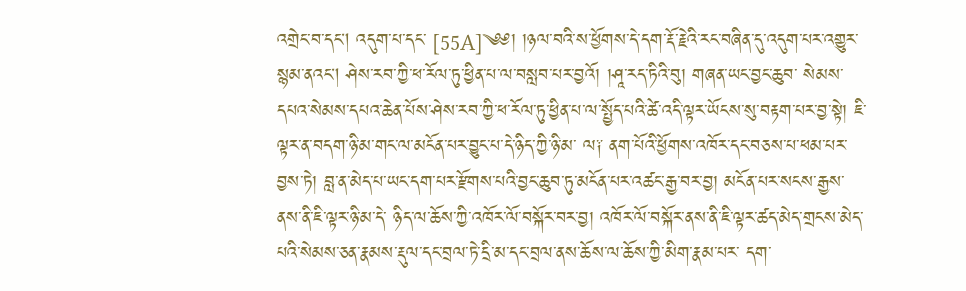འགྲེང་བ་དང། འདུག་པ་དང་ [55A]༄༅། །ཉལ་བའི་ས་ཕྱོགས་དེ་དག་རྡོ་རྗེའི་རང་བཞིན་དུ་འདུག་པར་འགྱུར་སྙམ་ནའང། ཤེས་རབ་ཀྱི་ཕ་རོལ་ཏུ་ཕྱིན་པ་ལ་བསླབ་པར་བྱའོ། །ཤཱ་རད་ཏིའི་བུ། གཞན་ཡང་བྱང་ཆུབ་ སེམས་དཔའ་སེམས་དཔའ་ཆེན་པོས་ཤེས་རབ་ཀྱི་ཕ་རོལ་ཏུ་ཕྱིན་པ་ལ་སྤྱོད་པའི་ཚེ་འདི་ལྟར་ཡོངས་སུ་བརྟག་པར་བྱ་སྟེ། ཇི་ལྟར་ན་བདག་ཉི་མ་གང་ལ་མངོན་པར་བྱུང་པ་དེ་ཉིད་ཀྱི་ཉི་མ་ ལ༑ ནག་པོའི་ཕྱོགས་འཁོར་དང་བཅས་པ་ཕམ་པར་བྱས་ཏེ། བླ་ན་མེད་པ་ཡང་དག་པར་རྫོགས་པའི་བྱང་ཆུབ་ཏུ་མངོན་པར་འཚང་རྒྱ་བར་བྱ། མངོན་པར་སངས་རྒྱས་ནས་ནི་ཇི་ལྟར་ཉི་མ་དེ་ ཉིད་ལ་ཆོས་ཀྱི་འཁོར་ལོ་བསྐོར་བར་བྱ། འཁོར་ལོ་བསྐོར་ནས་ནི་ཇི་ལྟར་ཚད་མེད་གྲངས་མེད་པའི་སེམས་ཅན་རྣམས་རྡུལ་དང་བྲལ་ཏེ་དྲི་མ་དང་བྲལ་ནས་ཆོས་ལ་ཆོས་ཀྱི་མིག་རྣམ་པར་ དག་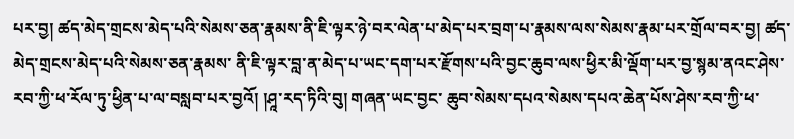པར་བྱ། ཚད་མེད་གྲངས་མེད་པའི་སེམས་ཅན་རྣམས་ནི་ཇི་ལྟར་ཉེ་བར་ལེན་པ་མེད་པར་བྲག་པ་རྣམས་ལས་སེམས་རྣམ་པར་གྲོལ་བར་བྱ། ཚད་མེད་གྲངས་མེད་པའི་སེམས་ཅན་རྣམས་ ནི་ཇི་ལྟར་བླ་ན་མེད་པ་ཡང་དག་པར་རྫོགས་པའི་བྱང་ཆུབ་ལས་ཕྱིར་མི་ལྡོག་པར་བྱ་སྙམ་ནའང་ཤེས་རབ་ཀྱི་ཕ་རོལ་ཏུ་ཕྱིན་པ་ལ་བསླབ་པར་བྱའོ། །ཤཱ་རད་ཏིའི་བུ། གཞན་ཡང་བྱང་ ཆུབ་སེམས་དཔའ་སེམས་དཔའ་ཆེན་པོས་ཤེས་རབ་ཀྱི་ཕ་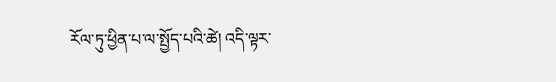རོལ་ཏུ་ཕྱིན་པ་ལ་སྤྱོད་པའི་ཚེ། འདི་ལྟར་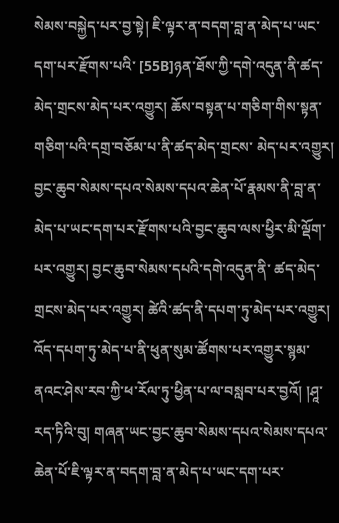སེམས་བསྐྱེད་པར་བྱ་སྟེ། ཇི་ལྟར་ན་བདག་བླ་ན་མེད་པ་ཡང་དག་པར་རྫོགས་པའི་ [55B]ཉན་ཐོས་ཀྱི་དགེ་འདུན་ནི་ཚད་མེད་གྲངས་མེད་པར་འགྱུར། ཆོས་བསྟན་པ་གཅིག་གིས་སྟན་གཅིག་པའི་དགྲ་བཅོམ་པ་ནི་ཚད་མེད་གྲངས་ མེད་པར་འགྱུར། བྱང་ཆུབ་སེམས་དཔའ་སེམས་དཔའ་ཆེན་པོ་རྣམས་ནི་བླ་ན་མེད་པ་ཡང་དག་པར་རྫོགས་པའི་བྱང་ཆུབ་ལས་ཕྱིར་མི་ལྡོག་པར་འགྱུར། བྱང་ཆུབ་སེམས་དཔའི་དགེ་འདུན་ནི་ ཚད་མེད་གྲངས་མེད་པར་འགྱུར། ཚེའི་ཚད་ནི་དཔག་ཏུ་མེད་པར་འགྱུར། འོད་དཔག་ཏུ་མེད་པ་ནི་ཕུན་སུམ་ཚོགས་པར་འགྱུར་སྙམ་ནའང་ཤེས་རབ་ཀྱི་ཕ་རོལ་ཏུ་ཕྱིན་པ་ལ་བསླབ་པར་བྱའོ། །ཤཱ་ རད་ཏིའི་བུ། གཞན་ཡང་བྱང་ཆུབ་སེམས་དཔའ་སེམས་དཔའ་ཆེན་པོ་ཇི་ལྟར་ན་བདག་བླ་ན་མེད་པ་ཡང་དག་པར་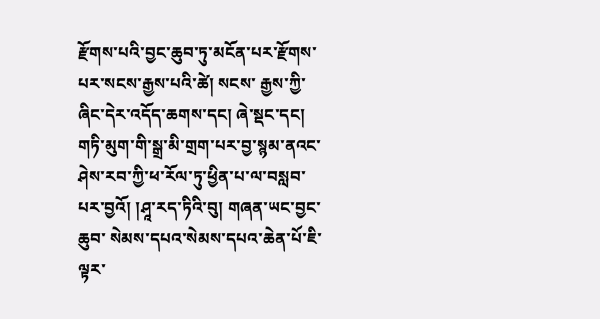རྫོགས་པའི་བྱང་ཆུབ་ཏུ་མངོན་པར་རྫོགས་པར་སངས་རྒྱས་པའི་ཚེ། སངས་ རྒྱས་ཀྱི་ཞིང་དེར་འདོད་ཆགས་དང། ཞེ་སྡང་དང། གཏི་མུག་གི་སྒྲ་མི་གྲག་པར་བྱ་སྙམ་ནའང་ཤེས་རབ་ཀྱི་ཕ་རོལ་ཏུ་ཕྱིན་པ་ལ་བསླབ་པར་བྱའོ། །ཤཱ་རད་ཏིའི་བུ། གཞན་ཡང་བྱང་ཆུབ་ སེམས་དཔའ་སེམས་དཔའ་ཆེན་པོ་ཇི་ལྟར་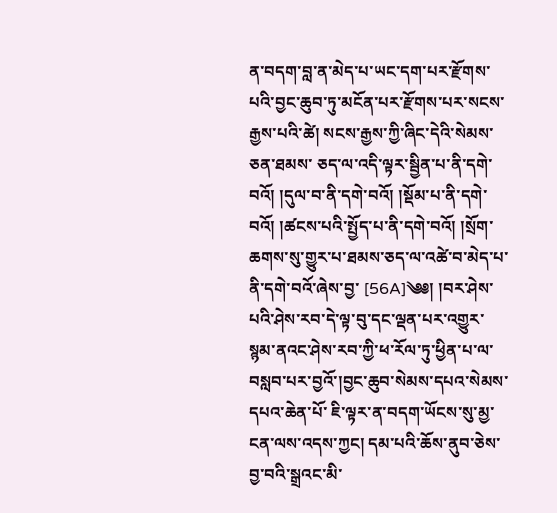ན་བདག་བླ་ན་མེད་པ་ཡང་དག་པར་རྫོགས་པའི་བྱང་ཆུབ་ཏུ་མངོན་པར་རྫོགས་པར་སངས་རྒྱས་པའི་ཚེ། སངས་རྒྱས་ཀྱི་ཞིང་དེའི་སེམས་ཅན་ཐམས་ ཅད་ལ་འདི་ལྟར་སྦྱིན་པ་ནི་དགེ་བའོ། །དུལ་བ་ནི་དགེ་བའོ། །སྡོམ་པ་ནི་དགེ་བའོ། །ཚངས་པའི་སྤྱོད་པ་ནི་དགེ་བའོ། །སྲོག་ཆགས་སུ་གྱུར་པ་ཐམས་ཅད་ལ་འཚེ་བ་མེད་པ་ནི་དགེ་བའོ་ཞེས་བྱ་ [56A]༄༅། །བར་ཤེས་པའི་ཤེས་རབ་དེ་ལྟ་བུ་དང་ལྡན་པར་འགྱུར་སྙམ་ནའང་ཤེས་རབ་ཀྱི་ཕ་རོལ་ཏུ་ཕྱིན་པ་ལ་བསླབ་པར་བྱའོ་།བྱང་ཆུབ་སེམས་དཔའ་སེམས་དཔའ་ཆེན་པོ་ ཇི་ལྟར་ན་བདག་ཡོངས་སུ་མྱ་ངན་ལས་འདས་ཀྱང། དམ་པའི་ཆོས་ནུབ་ཅེས་བྱ་བའི་སྒྲའང་མི་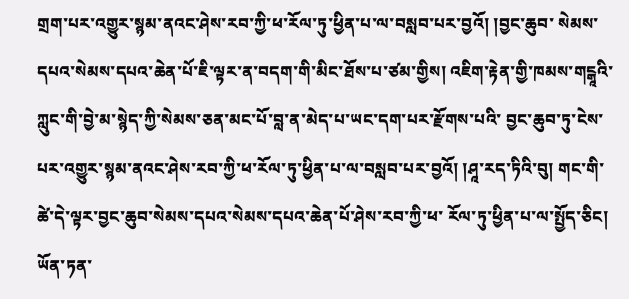གྲག་པར་འགྱུར་སྙམ་ནའང་ཤེས་རབ་ཀྱི་ཕ་རོལ་ཏུ་ཕྱིན་པ་ལ་བསླབ་པར་བྱའོ། །བྱང་ཆུབ་ སེམས་དཔའ་སེམས་དཔའ་ཆེན་པོ་ཇི་ལྟར་ན་བདག་གི་མིང་ཐོས་པ་ཙམ་གྱིས། འཇིག་རྟེན་གྱི་ཁམས་གངྒཱའི་ཀླུང་གི་བྱེ་མ་སྙེད་ཀྱི་སེམས་ཅན་མང་པོ་བླ་ན་མེད་པ་ཡང་དག་པར་རྫོགས་པའི་ བྱང་ཆུབ་ཏུ་ངེས་པར་འགྱུར་སྙམ་ནའང་ཤེས་རབ་ཀྱི་ཕ་རོལ་ཏུ་ཕྱིན་པ་ལ་བསླབ་པར་བྱའོ། །ཤཱ་རད་ཏིའི་བུ། གང་གི་ཚེ་དེ་ལྟར་བྱང་ཆུབ་སེམས་དཔའ་སེམས་དཔའ་ཆེན་པོ་ཤེས་རབ་ཀྱི་ཕ་ རོལ་ཏུ་ཕྱིན་པ་ལ་སྤྱོད་ཅིང། ཡོན་ཏན་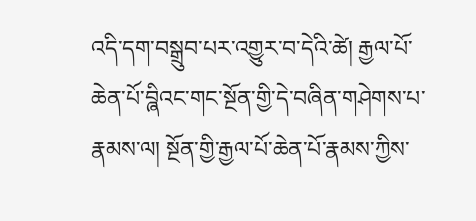འདི་དག་བསྒྲུབ་པར་འགྱུར་བ་དེའི་ཚེ། རྒྱལ་པོ་ཆེན་པོ་བྮིའང་གང་སྔོན་གྱི་དེ་བཞིན་གཤེགས་པ་རྣམས་ལ། སྔོན་གྱི་རྒྱལ་པོ་ཆེན་པོ་རྣམས་ཀྱིས་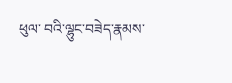ཕུལ་ བའི་ལྷུང་བཟེད་རྣམས་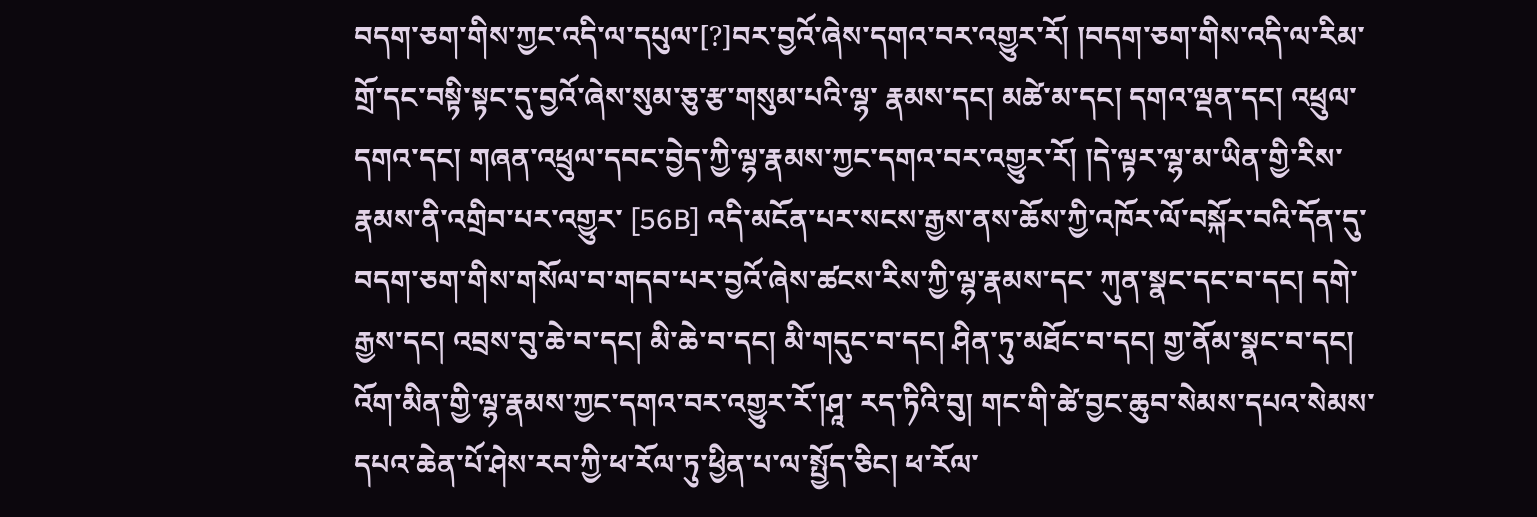བདག་ཅག་གིས་ཀྱང་འདི་ལ་དཔུལ་[?]བར་བྱའོ་ཞེས་དགའ་བར་འགྱུར་རོ། །བདག་ཅག་གིས་འདི་ལ་རིམ་གྲོ་དང་བསྟི་སྟང་དུ་བྱའོ་ཞེས་སུམ་ཅུ་རྩ་གསུམ་པའི་ལྷ་ རྣམས་དང། མཚེ་མ་དང། དགའ་ལྡན་དང། འཕྲུལ་དགའ་དང། གཞན་འཕྲུལ་དབང་བྱེད་ཀྱི་ལྷ་རྣམས་ཀྱང་དགའ་བར་འགྱུར་རོ། །དེ་ལྟར་ལྷ་མ་ཡིན་གྱི་རིས་རྣམས་ནི་འགྲིབ་པར་འགྱུར་ [56B] འདི་མངོན་པར་སངས་རྒྱས་ནས་ཆོས་ཀྱི་འཁོར་ལོ་བསྐོར་བའི་དོན་དུ་བདག་ཅག་གིས་གསོལ་བ་གདབ་པར་བྱའོ་ཞེས་ཚངས་རིས་ཀྱི་ལྷ་རྣམས་དང་ ཀུན་སྣང་དང་བ་དང། དགེ་རྒྱས་དང། འབྲས་བུ་ཆེ་བ་དང། མི་ཆེ་བ་དང། མི་གདུང་བ་དང། ཤིན་ཏུ་མཐོང་བ་དང། གྱ་ནོམ་སྣང་བ་དང། འོག་མིན་གྱི་ལྷ་རྣམས་ཀྱང་དགའ་བར་འགྱུར་རོ་།ཤཱ་ རད་ཏིའི་བུ། གང་གི་ཚེ་བྱང་ཆུབ་སེམས་དཔའ་སེམས་དཔའ་ཆེན་པོ་ཤེས་རབ་ཀྱི་ཕ་རོལ་ཏུ་ཕྱིན་པ་ལ་སྤྱོད་ཅིང། ཕ་རོལ་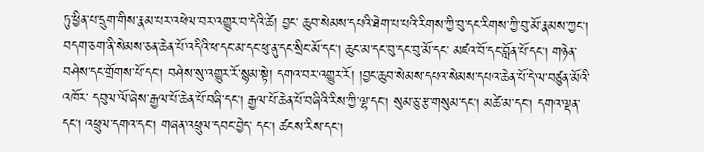ཏུ་ཕྱིན་པ་དྲུག་གིས་རྣམ་པར་འཕེལ་བར་འགྱུར་བ་དེའི་ཚེ། བྱང་ ཆུབ་སེམས་དཔའི་ཐེག་པ་པའི་རིགས་ཀྱི་བུ་དང་རིགས་ཀྱི་བུ་མོ་རྣམས་ཀྱང། བདག་ཅག་ནི་སེམས་ཅན་ཆེན་པོ་འདིའི་ཕ་དང་མ་དང་ཕུ་ནུ་དང་སྲིང་མོ་དང། ཆུང་མ་དང་བུ་དང་བུ་མོ་དང་ མཛའ་བོ་དང་བློན་པོ་དང། གཉེན་བཤེས་དང་གྲོགས་པོ་དང། བཤེས་སུ་འགྱུར་རོ་སྙམ་སྟེ། དགའ་བར་འགྱུར་རོ། །བྱང་ཆུབ་སེམས་དཔའ་སེམས་དཔའ་ཆེན་པོ་དེ་ལ་བཙུན་མོའི་འཁོར་ དབུལ་ལོ་ཞེས་རྒྱལ་པོ་ཆེན་པོ་བཞི་དང། རྒྱལ་པོ་ཆེན་པོ་བཞིའི་རིས་ཀྱི་ལྷ་དང། སུམ་ཅུ་རྩ་གསུམ་དང། མཚེ་མ་དང། དགའ་ལྡན་དང། འཕྲུལ་དགའ་དང། གཞན་འཕྲུལ་དབང་བྱེད་ དང། ཚངས་རིས་དང།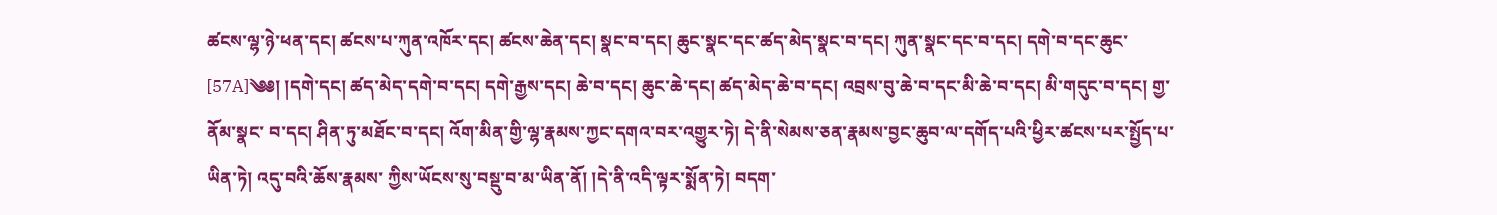ཚངས་ལྷ་ཉེ་ཕན་དང། ཚངས་པ་ཀུན་འཁོར་དང། ཚངས་ཆེན་དང། སྣང་བ་དང། ཆུང་སྣང་དང་ཚད་མེད་སྣང་བ་དང། ཀུན་སྣང་དང་བ་དང། དགེ་བ་དང་ཆུང་ [57A]༄༅། །དགེ་དང། ཚད་མེད་དགེ་བ་དང། དགེ་རྒྱས་དང། ཆེ་བ་དང། ཆུང་ཆེ་དང། ཚད་མེད་ཆེ་བ་དང། འབྲས་བུ་ཆེ་བ་དང་མི་ཆེ་བ་དང། མི་གདུང་བ་དང། གྱ་ནོམ་སྣང་ བ་དང། ཤིན་ཏུ་མཐོང་བ་དང། འོག་མིན་གྱི་ལྷ་རྣམས་ཀྱང་དགའ་བར་འགྱུར་ཏེ། དེ་ནི་སེམས་ཅན་རྣམས་བྱང་ཆུབ་ལ་དགོད་པའི་ཕྱིར་ཚངས་པར་སྤྱོད་པ་ཡིན་ཏེ། འདུ་བའི་ཆོས་རྣམས་ ཀྱིས་ཡོངས་སུ་བསྡུ་བ་མ་ཡིན་ནོ། །དེ་ནི་འདི་ལྟར་སྨོན་ཏེ། བདག་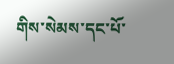གིས་སེམས་དང་པོ་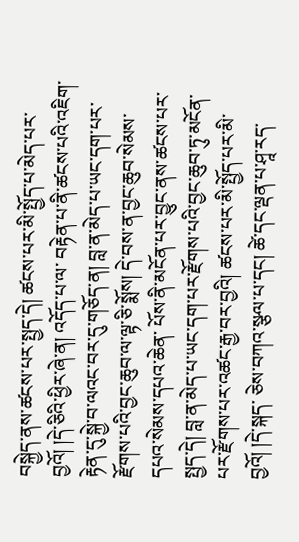བསྐྱེད་ནས་ཚངས་པར་སྤྱད་དེ། ཚངས་པར་མི་སྤྱོད་པ་མེད་པར་བྱའོ། །དེ་ཅིའི་ཕྱིར་ཞེ་ན། འདོད་པ་ལ་ བརྟེན་པ་ནི་ཚངས་པའི་འཇིག་རྟེན་དུ་སྐྱེ་བ་ལའང་བར་དུ་གཅོད་ན། བླ་ན་མེད་པ་ཡང་དག་པར་རྫོགས་པའི་བྱང་ཆུབ་ལ་ལྟ་ཅི་སྨོས། དེ་བས་ན་བྱང་ཆུབ་སེམས་དཔའ་སེམས་དཔའ་ཆེན་ པོས་ནི་མངོན་པར་བྱུང་ནས་ཚངས་པར་སྤྱད་དེ། བླ་ན་མེད་པ་ཡང་དག་པར་རྫོགས་པའི་བྱང་ཆུབ་ཏུ་མངོན་པར་རྫོགས་པར་འཚང་རྒྱ་བར་བྱའི། ཚངས་པར་མི་སྤྱོད་པར་མི་བྱའོ། །དེ་སྐད་ ཅེས་བཀའ་སྩལ་པ་དང། ཚེ་དང་ལྡན་པ་ཤཱ་རད་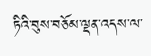ཏིའི་བུས་བཅོམ་ལྡན་འདས་ལ་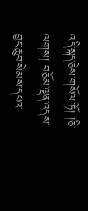འདི་སྐད་ཅེས་གསོལ་ཏོ། །ཅི་ལགས། བཅོམ་ལྡན་འདས་བྱང་ཆུབ་སེམས་དཔའ་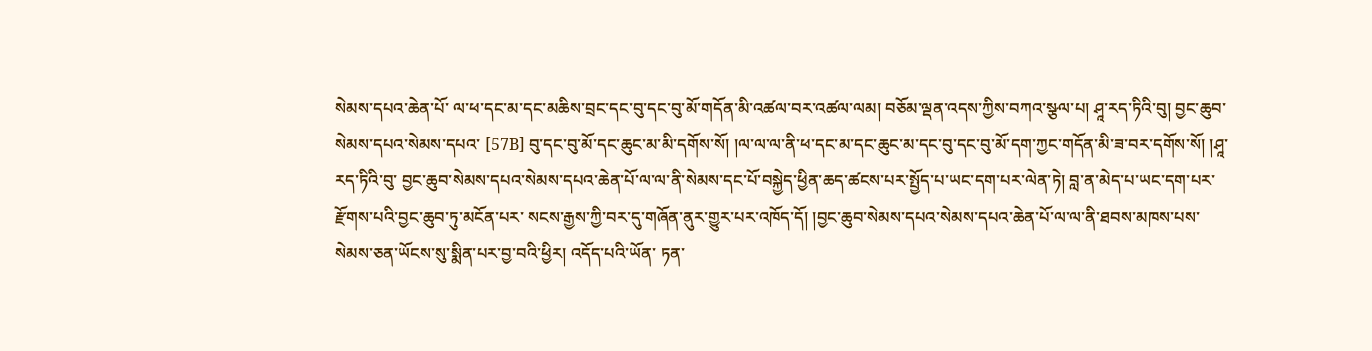སེམས་དཔའ་ཆེན་པོ་ ལ་ཕ་དང་མ་དང་མཆིས་བྲང་དང་བུ་དང་བུ་མོ་གདོན་མི་འཚལ་བར་འཚལ་ལམ། བཅོམ་ལྡན་འདས་ཀྱིས་བཀའ་སྩལ་པ། ཤཱ་རད་ཏིའི་བུ། བྱང་ཆུབ་སེམས་དཔའ་སེམས་དཔའ་ [57B] བུ་དང་བུ་མོ་དང་ཆུང་མ་མི་དགོས་སོ། །ལ་ལ་ལ་ནི་ཕ་དང་མ་དང་ཆུང་མ་དང་བུ་དང་བུ་མོ་དག་ཀྱང་གདོན་མི་ཟ་བར་དགོས་སོ། །ཤཱ་རད་ཏིའི་བུ་ བྱང་ཆུབ་སེམས་དཔའ་སེམས་དཔའ་ཆེན་པོ་ལ་ལ་ནི་སེམས་དང་པོ་བསྐྱེད་ཕྱིན་ཆད་ཚངས་པར་སྤྱོད་པ་ཡང་དག་པར་ལེན་ཏེ། བླ་ན་མེད་པ་ཡང་དག་པར་རྫོགས་པའི་བྱང་ཆུབ་ཏུ་མངོན་པར་ སངས་རྒྱས་ཀྱི་བར་དུ་གཞོན་ནུར་གྱུར་པར་འཁོད་དོ། །བྱང་ཆུབ་སེམས་དཔའ་སེམས་དཔའ་ཆེན་པོ་ལ་ལ་ནི་ཐབས་མཁས་པས་སེམས་ཅན་ཡོངས་སུ་སྨིན་པར་བྱ་བའི་ཕྱིར། འདོད་པའི་ཡོན་ ཏན་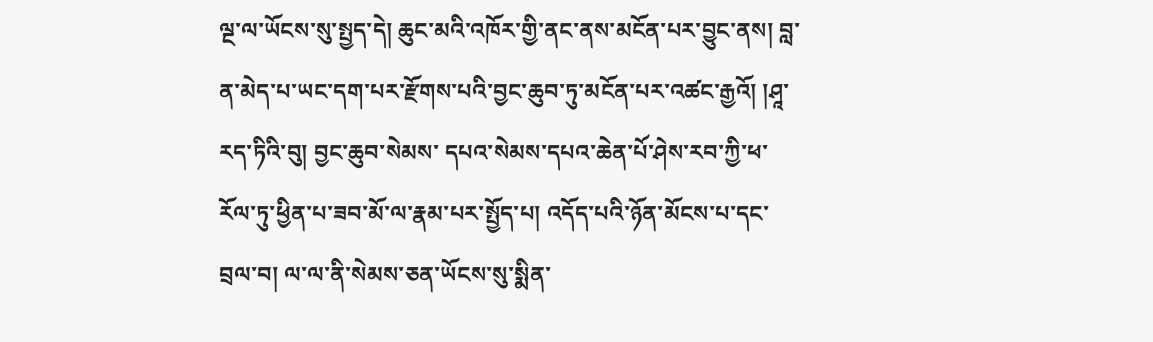ལྔ་ལ་ཡོངས་སུ་སྤྱད་དེ། ཆུང་མའི་འཁོར་གྱི་ནང་ནས་མངོན་པར་བྱུང་ནས། བླ་ན་མེད་པ་ཡང་དག་པར་རྫོགས་པའི་བྱང་ཆུབ་ཏུ་མངོན་པར་འཚང་རྒྱའོ། །ཤཱ་རད་ཏིའི་བུ། བྱང་ཆུབ་སེམས་ དཔའ་སེམས་དཔའ་ཆེན་པོ་ཤེས་རབ་ཀྱི་ཕ་རོལ་ཏུ་ཕྱིན་པ་ཟབ་མོ་ལ་རྣམ་པར་སྤྱོད་པ། འདོད་པའི་ཉོན་མོངས་པ་དང་བྲལ་བ། ལ་ལ་ནི་སེམས་ཅན་ཡོངས་སུ་སྨིན་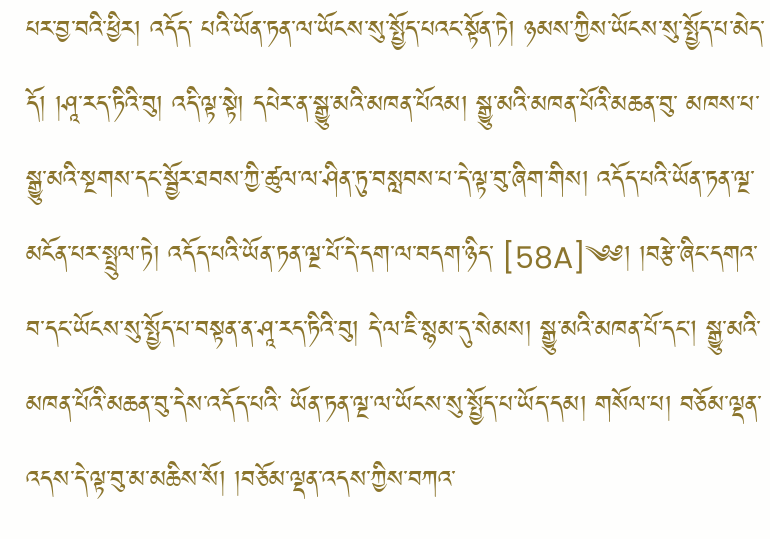པར་བྱ་བའི་ཕྱིར། འདོད་ པའི་ཡོན་ཏན་ལ་ཡོངས་སུ་སྤྱོད་པའང་སྟོན་ཏེ། ཉམས་ཀྱིས་ཡོངས་སུ་སྤྱོད་པ་མེད་དོ། །ཤཱ་རད་ཏིའི་བུ། འདི་ལྟ་སྟེ། དཔེར་ན་སྒྱུ་མའི་མཁན་པོའམ། སྒྱུ་མའི་མཁན་པོའི་མཆན་བུ་ མཁས་པ་སྒྱུ་མའི་སྔགས་དང་སྦྱོར་ཐབས་ཀྱི་ཚུལ་ལ་ཤིན་ཏུ་བསླབས་པ་དེ་ལྟ་བུ་ཞིག་གིས། འདོད་པའི་ཡོན་ཏན་ལྔ་མངོན་པར་སྤྲུལ་ཏེ། འདོད་པའི་ཡོན་ཏན་ལྔ་པོ་དེ་དག་ལ་བདག་ཉིད་ [58A]༄༅། །བརྩེ་ཞིང་དགའ་བ་དང་ཡོངས་སུ་སྤྱོད་པ་བསྟན་ན་ཤཱ་རད་ཏིའི་བུ། དེ་ལ་ཇི་སྙམ་དུ་སེམས། སྒྱུ་མའི་མཁན་པོ་དང། སྒྱུ་མའི་མཁན་པོའི་མཆན་བུ་དེས་འདོད་པའི་ ཡོན་ཏན་ལྔ་ལ་ཡོངས་སུ་སྤྱོད་པ་ཡོད་དམ། གསོལ་པ། བཅོམ་ལྡན་འདས་དེ་ལྟ་བུ་མ་མཆིས་སོ། །བཅོམ་ལྡན་འདས་ཀྱིས་བཀའ་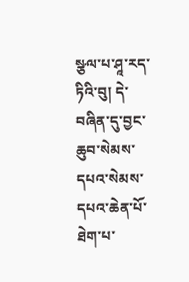སྩལ་པ་ཤཱ་རད་ཏིའི་བུ། དེ་བཞིན་དུ་བྱང་ཆུབ་སེམས་ དཔའ་སེམས་དཔའ་ཆེན་པོ་ཐེག་པ་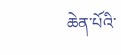ཆེན་པོའི་